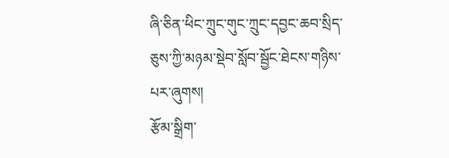ཞི་ཅིན་ཕིང་ཀྲུང་གུང་ཀྲུང་དབྱང་ཆབ་སྲིད་ཅུས་ཀྱི་མཉམ་སྡེབ་སློབ་སྦྱོང་ཐེངས་གཉིས་པར་ཞུགས།
རྩོམ་སྒྲིག་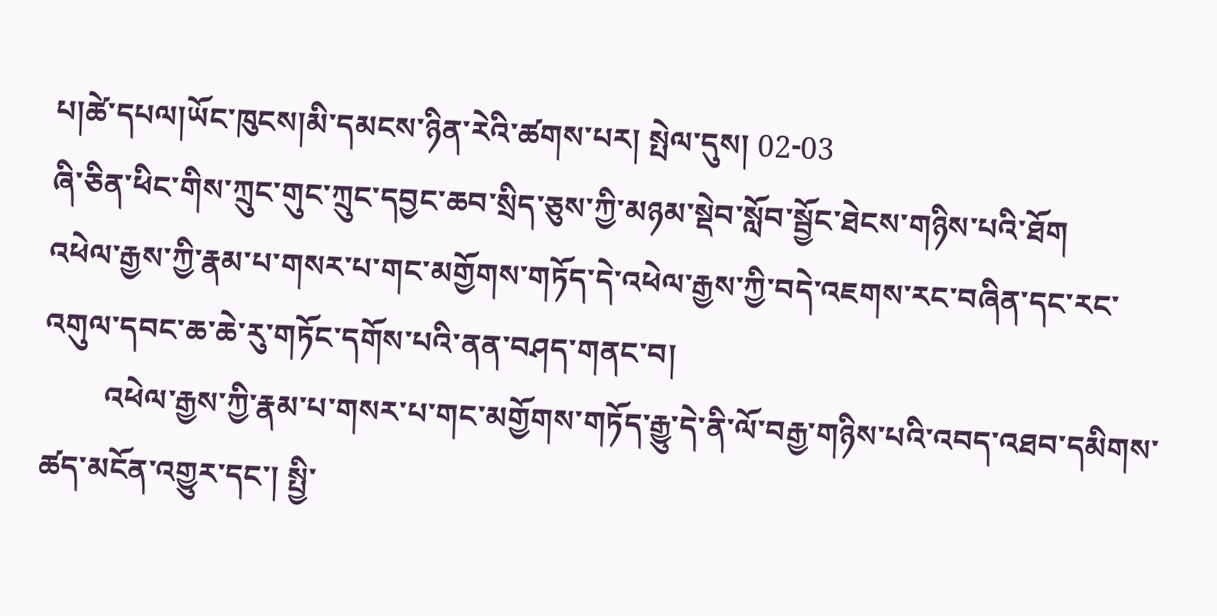པ།ཚེ་དཔལ།ཡོང་ཁུངས།མི་དམངས་ཉིན་རེའི་ཚགས་པར། སྤེལ་དུས། 02-03
ཞི་ཅིན་ཕིང་གིས་ཀྲུང་གུང་ཀྲུང་དབྱང་ཆབ་སྲིད་ཅུས་ཀྱི་མཉམ་སྡེབ་སློབ་སྦྱོང་ཐེངས་གཉིས་པའི་ཐོག
འཕེལ་རྒྱས་ཀྱི་རྣམ་པ་གསར་པ་གང་མགྱོགས་གཏོད་དེ་འཕེལ་རྒྱས་ཀྱི་བདེ་འཇགས་རང་བཞིན་དང་རང་འགུལ་དབང་ཆ་ཆེ་རུ་གཏོང་དགོས་པའི་ནན་བཤད་གནང་བ།
        འཕེལ་རྒྱས་ཀྱི་རྣམ་པ་གསར་པ་གང་མགྱོགས་གཏོད་རྒྱུ་དེ་ནི་ལོ་བརྒྱ་གཉིས་པའི་འབད་འཐབ་དམིགས་ཚད་མངོན་འགྱུར་དང་། སྤྱི་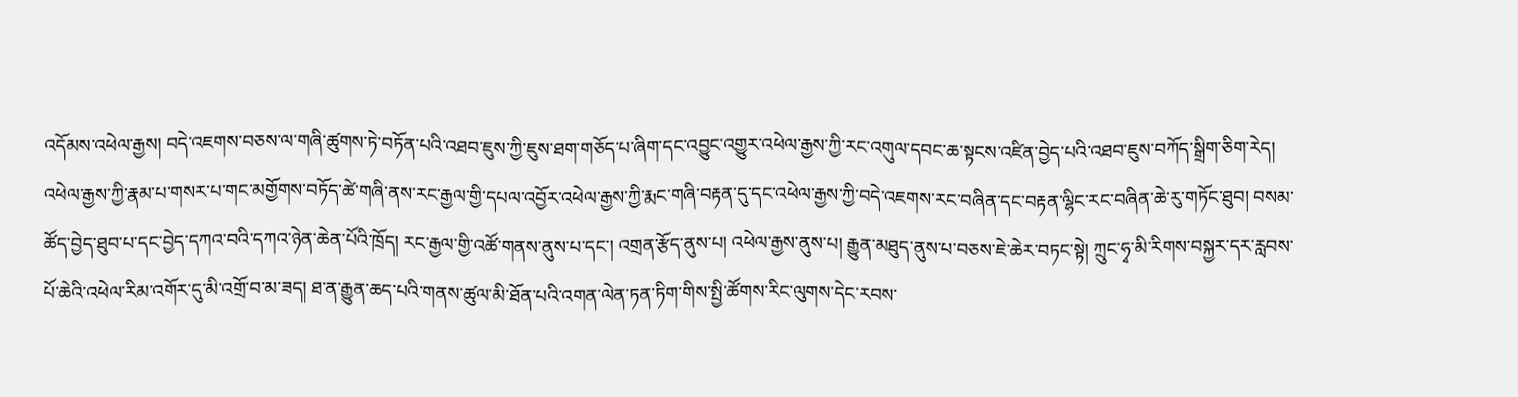འདོམས་འཕེལ་རྒྱས། བདེ་འཇགས་བཅས་ལ་གཞི་ཚུགས་ཏེ་བཏོན་པའི་འཐབ་ཇུས་ཀྱི་ཇུས་ཐག་གཅོད་པ་ཞིག་དང་འབྱུང་འགྱུར་འཕེལ་རྒྱས་ཀྱི་རང་འགུལ་དབང་ཆ་སྟངས་འཛིན་བྱེད་པའི་འཐབ་ཇུས་བཀོད་སྒྲིག་ཅིག་རེད། འཕེལ་རྒྱས་ཀྱི་རྣམ་པ་གསར་པ་གང་མགྱོགས་བཏོད་ཚེ་གཞི་ནས་རང་རྒྱལ་གྱི་དཔལ་འབྱོར་འཕེལ་རྒྱས་ཀྱི་རྨང་གཞི་བརྟན་དུ་དང་འཕེལ་རྒྱས་ཀྱི་བདེ་འཇགས་རང་བཞིན་དང་བརྟན་ལྷིང་རང་བཞིན་ཆེ་རུ་གཏོང་ཐུབ། བསམ་ཚོད་བྱེད་ཐུབ་པ་དང་བྱེད་དཀའ་བའི་དཀའ་ཉེན་ཆེན་པོའི་ཁྲོད། རང་རྒྱལ་གྱི་འཚོ་གནས་ནུས་པ་དང་། འགྲན་རྩོད་ནུས་པ། འཕེལ་རྒྱས་ནུས་པ། རྒྱུན་མཐུད་ནུས་པ་བཅས་ཇེ་ཆེར་བཏང་སྟེ། ཀྲུང་ཧྭ་མི་རིགས་བསྐྱར་དར་རླབས་པོ་ཆེའི་འཕེལ་རིམ་འགོར་དུ་མི་འགྲོ་བ་མ་ཟད། ཐ་ན་རྒྱུན་ཆད་པའི་གནས་ཚུལ་མི་ཐོན་པའི་འགན་ལེན་ཏན་ཏིག་གིས་སྤྱི་ཚོགས་རིང་ལུགས་དེང་རབས་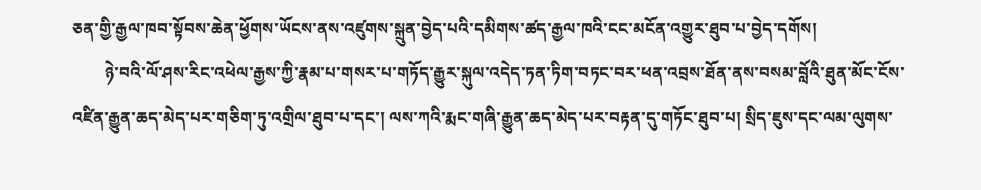ཅན་གྱི་རྒྱལ་ཁབ་སྟོབས་ཆེན་ཕྱོགས་ཡོངས་ནས་འཛུགས་སྐྲུན་བྱེད་པའི་དམིགས་ཚད་རྒྱལ་ཁའི་ངང་མངོན་འགྱུར་ཐུབ་པ་བྱེད་དགོས།
        ཉེ་བའི་ལོ་ཤས་རིང་འཕེལ་རྒྱས་ཀྱི་རྣམ་པ་གསར་པ་གཏོད་རྒྱུར་སྐུལ་འདེད་ཏན་ཏིག་བཏང་བར་ཕན་འབྲས་ཐོན་ནས་བསམ་བློའི་ཐུན་མོང་ངོས་འཛིན་རྒྱུན་ཆད་མེད་པར་གཅིག་ཏུ་འགྲིལ་ཐུབ་པ་དང་། ལས་ཀའི་རྨང་གཞི་རྒྱུན་ཆད་མེད་པར་བརྟན་དུ་གཏོང་ཐུབ་པ། སྲིད་ཇུས་དང་ལམ་ལུགས་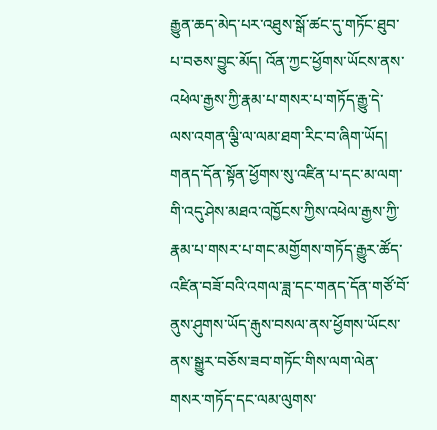རྒྱུན་ཆད་མེད་པར་འཐུས་སྒོ་ཚང་དུ་གཏོང་ཐུབ་པ་བཅས་བྱུང་མོད། འོན་ཀྱང་ཕྱོགས་ཡོངས་ནས་འཕེལ་རྒྱས་ཀྱི་རྣམ་པ་གསར་པ་གཏོད་རྒྱུ་དེ་ལས་འགན་ལྕི་ལ་ལམ་ཐག་རིང་བ་ཞིག་ཡོད། གནད་དོན་སྟོན་ཕྱོགས་སུ་འཛིན་པ་དང་མ་ལག་གི་འདུ་ཤེས་མཐའ་འཁྱོངས་ཀྱིས་འཕེལ་རྒྱས་ཀྱི་རྣམ་པ་གསར་པ་གང་མགྱོགས་གཏོད་རྒྱུར་ཚོད་འཛིན་བཟོ་བའི་འགལ་ཟླ་དང་གནད་དོན་གཙོ་བོ་ནུས་ཤུགས་ཡོད་རྒུས་བསལ་ནས་ཕྱོགས་ཡོངས་ནས་སྒྱུར་བཅོས་ཟབ་གཏོང་གིས་ལག་ལེན་གསར་གཏོད་དང་ལམ་ལུགས་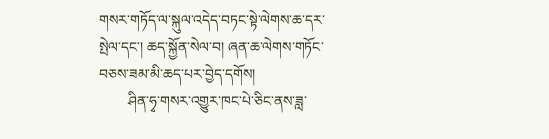གསར་གཏོད་ལ་སྐུལ་འདེད་བཏང་སྟེ་ལེགས་ཆ་དར་སྤེལ་དང་། ཆད་སྐྱོན་སེལ་བ། ཞན་ཆ་ལེགས་གཏོང་བཅས་ཟམ་མི་ཆད་པར་བྱེད་དགོས།
        ཤིན་ཧྭ་གསར་འགྱུར་ཁང་པེ་ཅིང་ནས་ཟླ་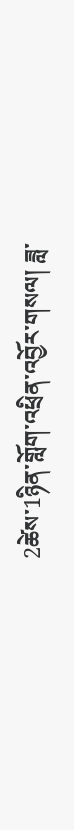2ཚེས་1ཉིན་གློག་འཕྲིན་འབྱོར་གསལ། ཟླ་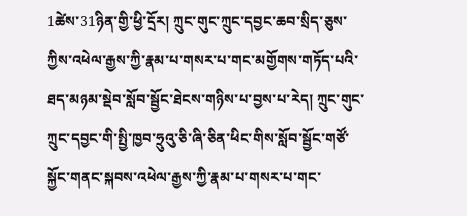1ཚེས་31ཉིན་གྱི་ཕྱི་དྲོར། ཀྲུང་གུང་ཀྲུང་དབྱང་ཆབ་སྲིད་ཅུས་ཀྱིས་འཕེལ་རྒྱས་ཀྱི་རྣམ་པ་གསར་པ་གང་མགྱོགས་གཏོད་པའི་ཐད་མཉམ་སྡེབ་སློབ་སྦྱོང་ཐེངས་གཉིས་པ་བྱས་པ་རེད། ཀྲུང་གུང་ཀྲུང་དབྱང་གི་སྤྱི་ཁྱབ་ཧྲུའུ་ཅི་ཞི་ཅིན་ཕིང་གིས་སློབ་སྦྱོང་གཙོ་སྐྱོང་གནང་སྐབས་འཕེལ་རྒྱས་ཀྱི་རྣམ་པ་གསར་པ་གང་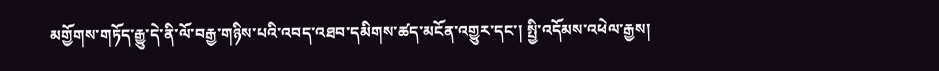མགྱོགས་གཏོད་རྒྱུ་དེ་ནི་ལོ་བརྒྱ་གཉིས་པའི་འབད་འཐབ་དམིགས་ཚད་མངོན་འགྱུར་དང་། སྤྱི་འདོམས་འཕེལ་རྒྱས།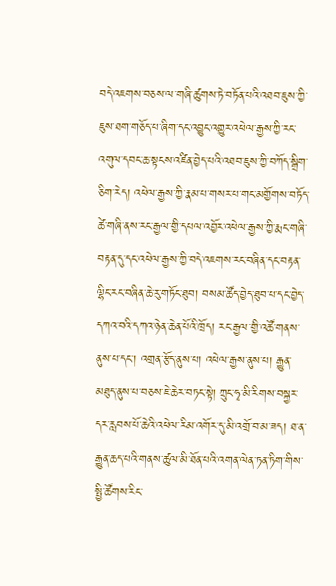བདེ་འཇགས་བཅས་ལ་གཞི་ཚུགས་ཏེ་བཏོན་པའི་འཐབ་ཇུས་ཀྱི་ཇུས་ཐག་གཅོད་པ་ཞིག་དང་འབྱུང་འགྱུར་འཕེལ་རྒྱས་ཀྱི་རང་འགུལ་དབང་ཆ་སྟངས་འཛིན་བྱེད་པའི་འཐབ་ཇུས་ཀྱི་བཀོད་སྒྲིག་ཅིག་རེད། འཕེལ་རྒྱས་ཀྱི་རྣམ་པ་གསར་པ་གང་མགྱོགས་བཏོད་ཚེ་གཞི་ནས་རང་རྒྱལ་གྱི་དཔལ་འབྱོར་འཕེལ་རྒྱས་ཀྱི་རྨང་གཞི་བརྟན་དུ་དང་འཕེལ་རྒྱས་ཀྱི་བདེ་འཇགས་རང་བཞིན་དང་བརྟན་ལྷིང་རང་བཞིན་ཆེ་རུ་གཏོང་ཐུབ། བསམ་ཚོད་བྱེད་ཐུབ་པ་དང་བྱེད་དཀའ་བའི་དཀའ་ཉེན་ཆེན་པོའི་ཁྲོད། རང་རྒྱལ་གྱི་འཚོ་གནས་ནུས་པ་དང་། འགྲན་རྩོད་ནུས་པ། འཕེལ་རྒྱས་ནུས་པ། རྒྱུན་མཐུད་ནུས་པ་བཅས་ཇེ་ཆེར་བཏང་སྟེ། ཀྲུང་ཧྭ་མི་རིགས་བསྐྱར་དར་རླབས་པོ་ཆེའི་འཕེལ་རིམ་འགོར་དུ་མི་འགྲོ་བ་མ་ཟད། ཐ་ན་རྒྱུན་ཆད་པའི་གནས་ཚུལ་མི་ཐོན་པའི་འགན་ལེན་ཏན་ཏིག་གིས་སྤྱི་ཚོགས་རིང་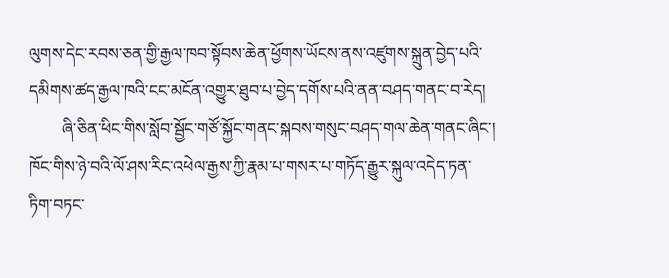ལུགས་དེང་རབས་ཅན་གྱི་རྒྱལ་ཁབ་སྟོབས་ཆེན་ཕྱོགས་ཡོངས་ནས་འཛུགས་སྐྲུན་བྱེད་པའི་དམིགས་ཚད་རྒྱལ་ཁའི་ངང་མངོན་འགྱུར་ཐུབ་པ་བྱེད་དགོས་པའི་ནན་བཤད་གནང་བ་རེད།
        ཞི་ཅིན་ཕིང་གིས་སློབ་སྦྱོང་གཙོ་སྐྱོང་གནང་སྐབས་གསུང་བཤད་གལ་ཆེན་གནང་ཞིང་། ཁོང་གིས་ཉེ་བའི་ལོ་ཤས་རིང་འཕེལ་རྒྱས་ཀྱི་རྣམ་པ་གསར་པ་གཏོད་རྒྱུར་སྐུལ་འདེད་ཏན་ཏིག་བཏང་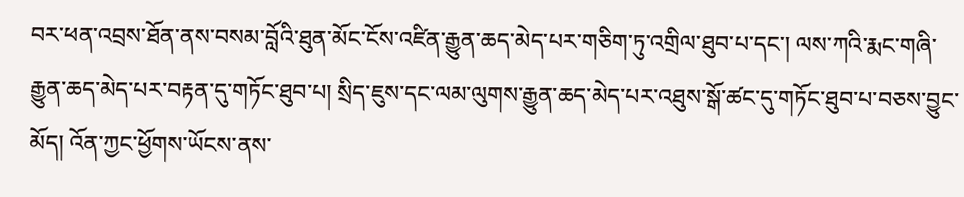བར་ཕན་འབྲས་ཐོན་ནས་བསམ་བློའི་ཐུན་མོང་ངོས་འཛིན་རྒྱུན་ཆད་མེད་པར་གཅིག་ཏུ་འགྲིལ་ཐུབ་པ་དང་། ལས་ཀའི་རྨང་གཞི་རྒྱུན་ཆད་མེད་པར་བརྟན་དུ་གཏོང་ཐུབ་པ། སྲིད་ཇུས་དང་ལམ་ལུགས་རྒྱུན་ཆད་མེད་པར་འཐུས་སྒོ་ཚང་དུ་གཏོང་ཐུབ་པ་བཅས་བྱུང་མོད། འོན་ཀྱང་ཕྱོགས་ཡོངས་ནས་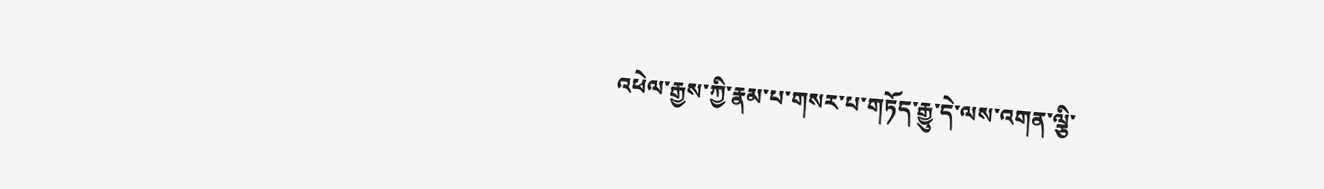འཕེལ་རྒྱས་ཀྱི་རྣམ་པ་གསར་པ་གཏོད་རྒྱུ་དེ་ལས་འགན་ལྕི་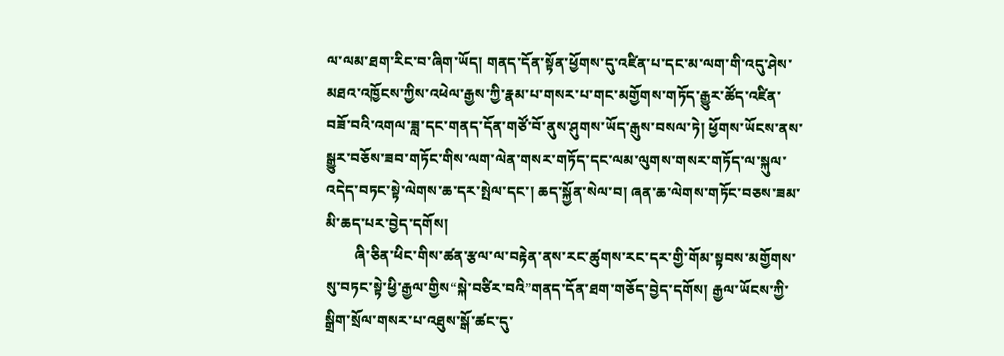ལ་ལམ་ཐག་རིང་བ་ཞིག་ཡོད། གནད་དོན་སྟོན་ཕྱོགས་དུ་འཛིན་པ་དང་མ་ལག་གི་འདུ་ཤེས་མཐའ་འཁྱོངས་ཀྱིས་འཕེལ་རྒྱས་ཀྱི་རྣམ་པ་གསར་པ་གང་མགྱོགས་གཏོད་རྒྱུར་ཚོད་འཛིན་བཟོ་བའི་འགལ་ཟླ་དང་གནད་དོན་གཙོ་བོ་ནུས་ཤུགས་ཡོད་རྒུས་བསལ་ཏེ། ཕྱོགས་ཡོངས་ནས་སྒྱུར་བཅོས་ཟབ་གཏོང་གིས་ལག་ལེན་གསར་གཏོད་དང་ལམ་ལུགས་གསར་གཏོད་ལ་སྐུལ་འདེད་བཏང་སྟེ་ལེགས་ཆ་དར་སྤེལ་དང་། ཆད་སྐྱོན་སེལ་བ། ཞན་ཆ་ལེགས་གཏོང་བཅས་ཟམ་མི་ཆད་པར་བྱེད་དགོས།
        ཞི་ཅིན་ཕིང་གིས་ཚན་རྩལ་ལ་བརྟེན་ནས་རང་ཚུགས་རང་དར་གྱི་གོམ་སྟབས་མགྱོགས་སུ་བཏང་སྟེ་ཕྱི་རྒྱལ་གྱིས“སྐེ་བཙིར་བའི”གནད་དོན་ཐག་གཅོད་བྱེད་དགོས། རྒྱལ་ཡོངས་ཀྱི་སྒྲིག་སྲོལ་གསར་པ་འཐུས་སྒོ་ཚང་དུ་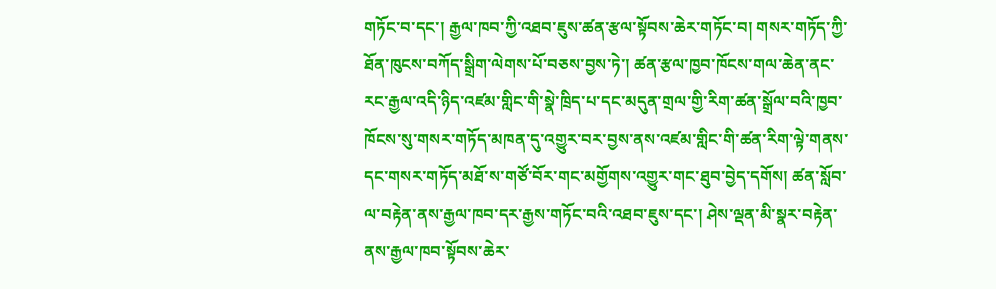གཏོང་བ་དང་། རྒྱལ་ཁབ་ཀྱི་འཐབ་ཇུས་ཚན་རྩལ་སྟོབས་ཆེར་གཏོང་བ། གསར་གཏོད་ཀྱི་ཐོན་ཁུངས་བཀོད་སྒྲིག་ལེགས་པོ་བཅས་བྱས་ཏེ་། ཚན་རྩལ་ཁྱབ་ཁོངས་གལ་ཆེན་ནང་རང་རྒྱལ་འདི་ཉིད་འཛམ་གླིང་གི་སྣེ་ཁྲིད་པ་དང་མདུན་གྲལ་གྱི་རིག་ཚན་སྒྲོལ་བའི་ཁྱབ་ཁོངས་སུ་གསར་གཏོད་མཁན་དུ་འགྱུར་བར་བྱས་ནས་འཛམ་གླིང་གི་ཚན་རིག་ལྟེ་གནས་དང་གསར་གཏོད་མཐོ་ས་གཙོ་བོར་གང་མགྱོགས་འགྱུར་གང་ཐུབ་བྱེད་དགོས། ཚན་སློབ་ལ་བརྟེན་ནས་རྒྱལ་ཁབ་དར་རྒྱས་གཏོང་བའི་འཐབ་ཇུས་དང་། ཤེས་ལྡན་མི་སྣར་བརྟེན་ནས་རྒྱལ་ཁབ་སྟོབས་ཆེར་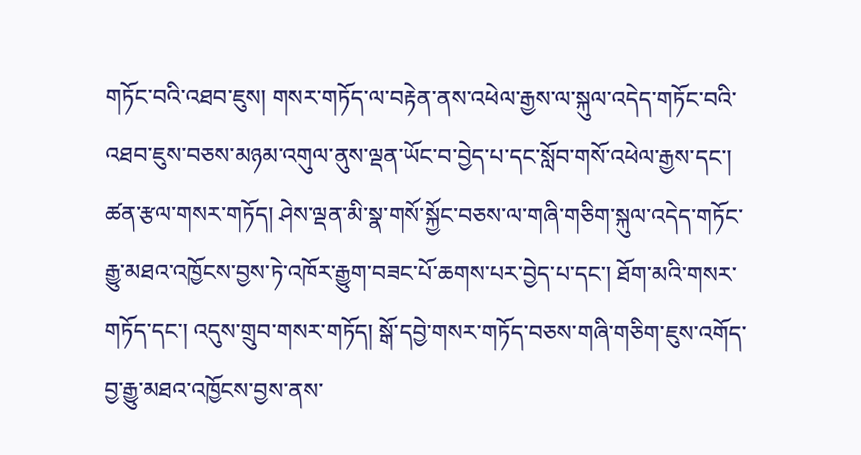གཏོང་བའི་འཐབ་ཇུས། གསར་གཏོད་ལ་བརྟེན་ནས་འཕེལ་རྒྱས་ལ་སྐུལ་འདེད་གཏོང་བའི་འཐབ་ཇུས་བཅས་མཉམ་འགུལ་ནུས་ལྡན་ཡོང་བ་བྱེད་པ་དང་སློབ་གསོ་འཕེལ་རྒྱས་དང་། ཚན་རྩལ་གསར་གཏོད། ཤེས་ལྡན་མི་སྣ་གསོ་སྐྱོང་བཅས་ལ་གཞི་གཅིག་སྐུལ་འདེད་གཏོང་རྒྱུ་མཐའ་འཁྱོངས་བྱས་ཏེ་འཁོར་རྒྱུག་བཟང་པོ་ཆགས་པར་བྱེད་པ་དང་། ཐོག་མའི་གསར་གཏོད་དང་། འདུས་གྲུབ་གསར་གཏོད། སྒོ་དབྱེ་གསར་གཏོད་བཅས་གཞི་གཅིག་ཇུས་འགོད་བྱ་རྒྱུ་མཐའ་འཁྱོངས་བྱས་ནས་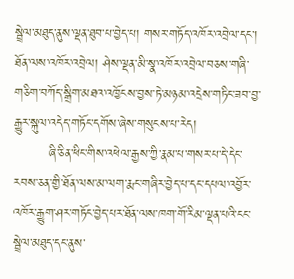སྦྲེལ་མཐུད་ནུས་ལྡན་ཐུབ་པ་བྱེད་པ། གསར་གཏོད་འཁོར་འབྲེལ་དང་། ཐོན་ལས་འཁོར་འབྲེལ། ཤེས་ལྡན་མི་སྣ་འཁོར་འབྲེལ་བཅས་གཞི་གཅིག་བཀོད་སྒྲིག་མཐའ་འཁྱོངས་བྱས་ཏེ་མཉམ་འདྲེས་གཏིང་ཟབ་བྱ་རྒྱུར་སྐུལ་འདེད་གཏོང་དགོས་ཞེས་གསུངས་པ་རེད།
        ཞི་ཅིན་ཕིང་གིས་འཕེལ་རྒྱས་ཀྱི་རྣམ་པ་གསར་པ་དེ་དེང་རབས་ཅན་གྱི་ཐོན་ལས་མ་ལག་རྨང་གཞིར་བྱེད་པ་དང་དཔལ་འབྱོར་འཁོར་རྒྱུག་ཤར་གཏོང་བྱེད་པར་ཐོན་ལས་ཁག་གོ་རིམ་ལྡན་པའི་ངང་སྦྲེལ་མཐུད་དང་ནུས་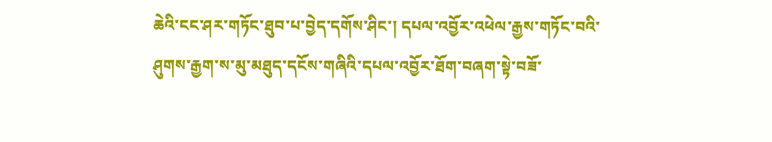ཆེའི་ངང་ཤར་གཏོང་ཐུབ་པ་བྱེད་དགོས་ཤིང་། དཔལ་འབྱོར་འཕེལ་རྒྱས་གཏོང་བའི་ཤུགས་རྒྱག་ས་མུ་མཐུད་དངོས་གཞིའི་དཔལ་འབྱོར་ཐོག་བཞག་སྟེ་བཟོ་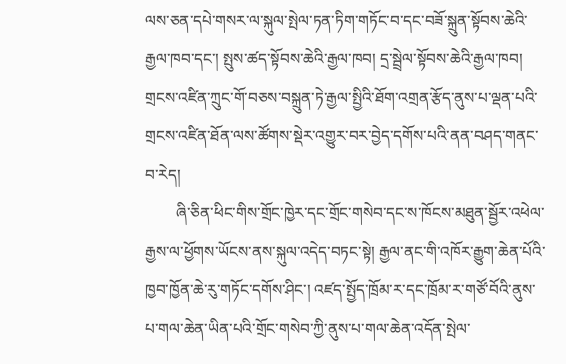ལས་ཅན་དཔེ་གསར་ལ་སྐུལ་སྤེལ་ཏན་ཏིག་གཏོང་བ་དང་བཟོ་སྐྲུན་སྟོབས་ཆེའི་རྒྱལ་ཁབ་དང་། སྤུས་ཚད་སྟོབས་ཆེའི་རྒྱལ་ཁབ། དྲ་སྦྲེལ་སྟོབས་ཆེའི་རྒྱལ་ཁབ། གྲངས་འཛིན་ཀྲུང་གོ་བཅས་བསྐྲུན་ཏེ་རྒྱལ་སྤྱིའི་ཐོག་འགྲན་རྩོད་ནུས་པ་ལྡན་པའི་གྲངས་འཛིན་ཐོན་ལས་ཚོགས་སྡེར་འགྱུར་བར་བྱེད་དགོས་པའི་ནན་བཤད་གནང་བ་རེད།
        ཞི་ཅིན་ཕིང་གིས་གྲོང་ཁྱེར་དང་གྲོང་གསེབ་དང་ས་ཁོངས་མཐུན་སྦྱོར་འཕེལ་རྒྱས་ལ་ཕྱོགས་ཡོངས་ནས་སྐུལ་འདེད་བཏང་སྟེ། རྒྱལ་ནང་གི་འཁོར་རྒྱུག་ཆེན་པོའི་ཁྱབ་ཁྱོན་ཆེ་རུ་གཏོང་དགོས་ཤིང་། འཛད་སྤྱོད་ཁྲོམ་ར་དང་ཁྲོམ་ར་གཙོ་བོའི་ནུས་པ་གལ་ཆེན་ཡིན་པའི་གྲོང་གསེབ་ཀྱི་ནུས་པ་གལ་ཆེན་འདོན་སྤེལ་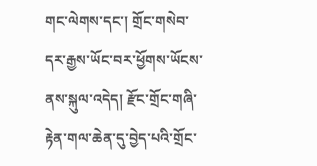གང་ལེགས་དང་། གྲོང་གསེབ་དར་རྒྱས་ཡོང་བར་ཕྱོགས་ཡོངས་ནས་སྐུལ་འདེད། རྫོང་གྲོང་གཞི་རྟེན་གལ་ཆེན་དུ་བྱེད་པའི་གྲོང་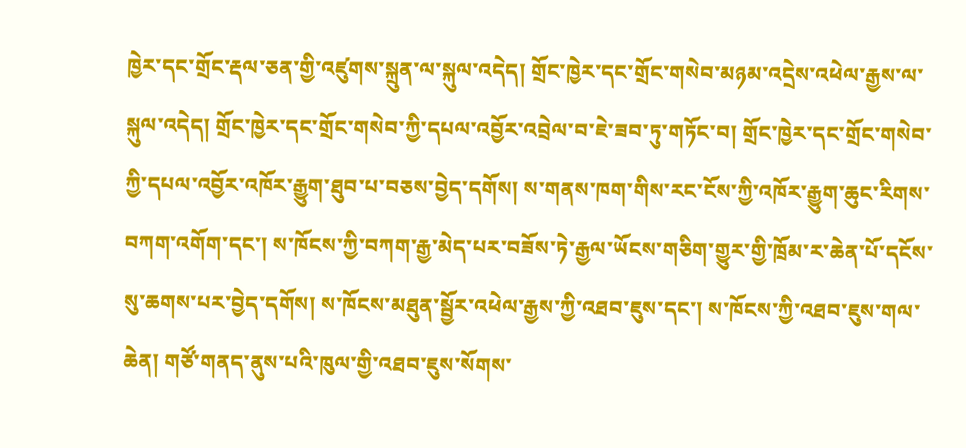ཁྱེར་དང་གྲོང་རྡལ་ཅན་གྱི་འཛུགས་སྐྲུན་ལ་སྐུལ་འདེད། གྲོང་ཁྱེར་དང་གྲོང་གསེབ་མཉམ་འདྲེས་འཕེལ་རྒྱས་ལ་སྐུལ་འདེད། གྲོང་ཁྱེར་དང་གྲོང་གསེབ་ཀྱི་དཔལ་འབྱོར་འབྲེལ་བ་ཇེ་ཟབ་ཏུ་གཏོང་བ། གྲོང་ཁྱེར་དང་གྲོང་གསེབ་ཀྱི་དཔལ་འབྱོར་འཁོར་རྒྱུག་ཐུབ་པ་བཅས་བྱེད་དགོས། ས་གནས་ཁག་གིས་རང་ངོས་ཀྱི་འཁོར་རྒྱུག་ཆུང་རིགས་བཀག་འགོག་དང་། ས་ཁོངས་ཀྱི་བཀག་རྒྱ་མེད་པར་བཟོས་ཏེ་རྒྱལ་ཡོངས་གཅིག་གྱུར་གྱི་ཁྲོམ་ར་ཆེན་པོ་དངོས་སུ་ཆགས་པར་བྱེད་དགོས། ས་ཁོངས་མཐུན་སྦྱོར་འཕེལ་རྒྱས་ཀྱི་འཐབ་ཇུས་དང་། ས་ཁོངས་ཀྱི་འཐབ་ཇུས་གལ་ཆེན། གཙོ་གནད་ནུས་པའི་ཁུལ་གྱི་འཐབ་ཇུས་སོགས་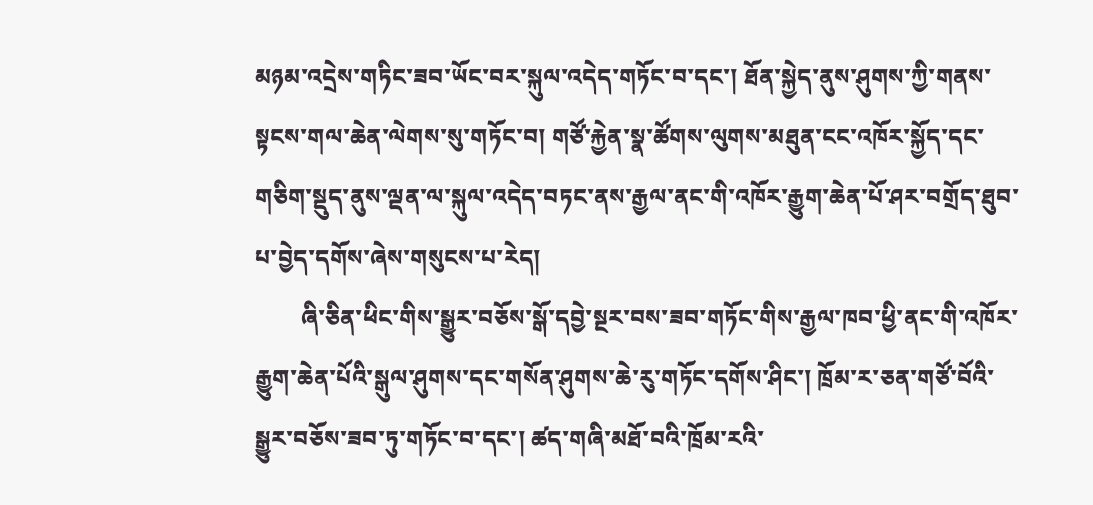མཉམ་འདྲེས་གཏིང་ཟབ་ཡོང་བར་སྐུལ་འདེད་གཏོང་བ་དང་། ཐོན་སྐྱེད་ནུས་ཤུགས་ཀྱི་གནས་སྟངས་གལ་ཆེན་ལེགས་སུ་གཏོང་བ། གཙོ་རྐྱེན་སྣ་ཚོགས་ལུགས་མཐུན་ངང་འཁོར་སྐྱོད་དང་གཅིག་སྡུད་ནུས་ལྡན་ལ་སྐུལ་འདེད་བཏང་ནས་རྒྱལ་ནང་གི་འཁོར་རྒྱུག་ཆེན་པོ་ཤར་བགྲོད་ཐུབ་པ་བྱེད་དགོས་ཞེས་གསུངས་པ་རེད།
        ཞི་ཅིན་ཕིང་གིས་སྒྱུར་བཅོས་སྒོ་དབྱེ་སྔར་བས་ཟབ་གཏོང་གིས་རྒྱལ་ཁབ་ཕྱི་ནང་གི་འཁོར་རྒྱུག་ཆེན་པོའི་སྒུལ་ཤུགས་དང་གསོན་ཤུགས་ཆེ་རུ་གཏོང་དགོས་ཤིང་། ཁྲོམ་ར་ཅན་གཙོ་བོའི་སྒྱུར་བཅོས་ཟབ་ཏུ་གཏོང་བ་དང་། ཚད་གཞི་མཐོ་བའི་ཁྲོམ་རའི་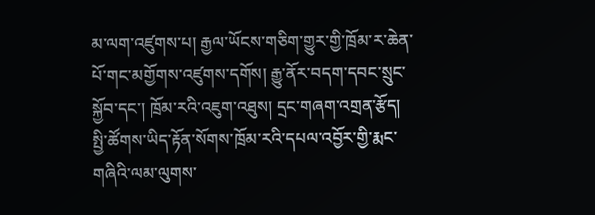མ་ལག་འཛུགས་པ། རྒྱལ་ཡོངས་གཅིག་གྱུར་གྱི་ཁྲོམ་ར་ཆེན་པོ་གང་མགྱོགས་འཛུགས་དགོས། རྒྱུ་ནོར་བདག་དབང་སྲུང་སྐྱོབ་དང་། ཁྲོམ་རའི་འཇུག་འཐུས། དྲང་གཞག་འགྲན་རྩོད། སྤྱི་ཚོགས་ཡིད་རྟོན་སོགས་ཁྲོམ་རའི་དཔལ་འབྱོར་གྱི་རྨང་གཞིའི་ལམ་ལུགས་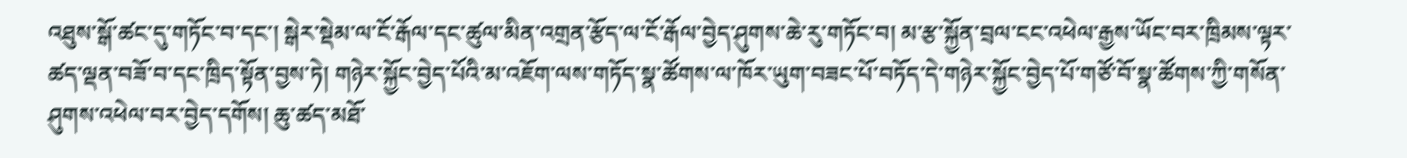འཐུས་སྒོ་ཚང་དུ་གཏོང་བ་དང་། སྒེར་སྡེམ་ལ་ངོ་རྒོལ་དང་ཚུལ་མིན་འགྲན་རྩོད་ལ་ངོ་རྒོལ་བྱེད་ཤུགས་ཆེ་རུ་གཏོང་བ། མ་རྩ་སྐྱོན་བྲལ་ངང་འཕེལ་རྒྱས་ཡོང་བར་ཁྲིམས་ལྟར་ཚད་ལྡན་བཟོ་བ་དང་ཁྲིད་སྟོན་བྱས་ཏེ། གཉེར་སྐྱོང་བྱེད་པོའི་མ་འཇོག་ལས་གཏོད་སྣ་ཚོགས་ལ་ཁོར་ཡུག་བཟང་པོ་བཏོད་དེ་གཉེར་སྐྱོང་བྱེད་པོ་གཙོ་བོ་སྣ་ཚོགས་ཀྱི་གསོན་ཤུགས་འཕེལ་བར་བྱེད་དགོས། ཆུ་ཚད་མཐོ་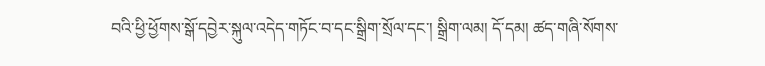བའི་ཕྱི་ཕྱོགས་སྒོ་དབྱེར་སྐུལ་འདེད་གཏོང་བ་དང་སྒྲིག་སྲོལ་དང་། སྒྲིག་ལམ། དོ་དམ། ཚད་གཞི་སོགས་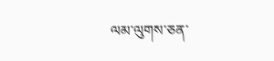ལམ་ལུགས་ཅན་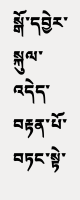སྒོ་དབྱེར་སྐུལ་འདེད་བརྟན་པོ་བཏང་སྟེ་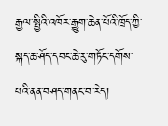རྒྱལ་སྤྱིའི་འཁོར་རྒྱུག་ཆེན་པོའི་ཁྲོད་ཀྱི་སྐད་ཆ་ཤོད་དབང་ཆེ་རུ་གཏོང་དགོས་པའི་ནན་བཤད་གནང་བ་རེད།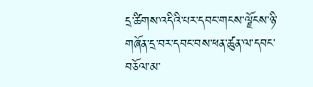དྲ་ཚིགས་འདིའི་པར་དབང་གངས་ལྗོངས་ཉི་གཞོན་དྲ་བར་དབང་བས་ཕན་ཚུན་ལ་དབང་བཅོལ་མ་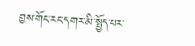བྱས་གོང་རང་དགར་མི་སྤྱོད་པར་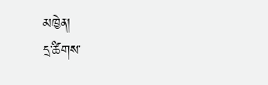མཁྱེན།
དྲ་ཚིགས་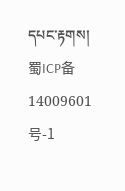དཔང་རྟགས། 蜀ICP备14009601号-1